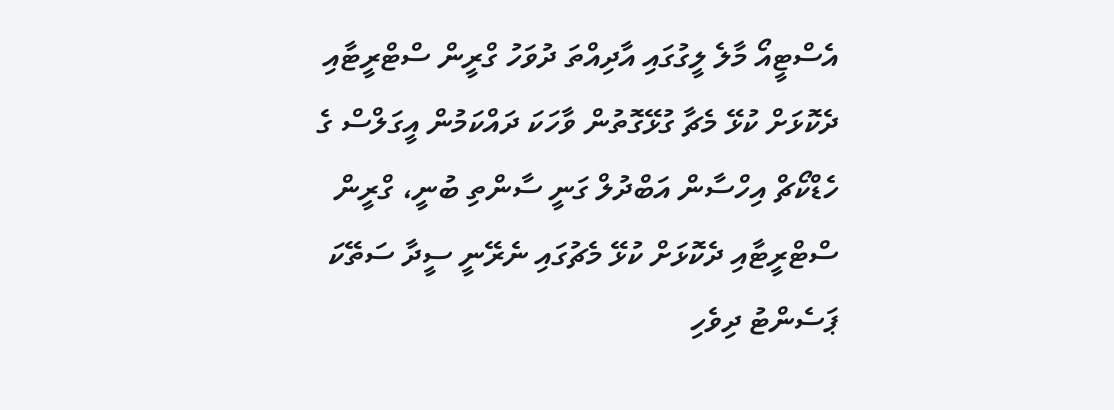އެސްޓީއޯ މާލެ ލީގުގައި އާދިއްތަ ދުވަހު ގްރީން ސްޓްރީޓާއި ދެކޮޅަށް ކުޅޭ މެޗާ ގުޅޭގޮތުން ވާހަކަ ދައްކަމުން އީގަލްސް ގެ ހެޑްކޯޗް އިހްސާން އަބްދުލް ގަނީ ސާންތި ބުނީ، ގްރީން ސްޓްރީޓާއި ދެކޮޅަށް ކުޅޭ މެޗުގައި ނެރޭނީ ސީދާ ސަތޭކަ ޕަސެންޓު ދިވެހި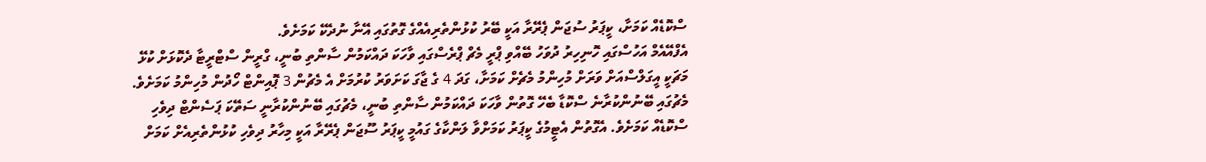ސްކޮޑެއް ކަމަށާ، ކީޕަރު ސުޖަން ޕެރޭރާ އަކީ ބޭރު ކުޅުންތެރިއެއްގެ ގޮތުގައި އޭނާ ނުދެކޭ ކަމަށެވެ.
އެފްއޭއެމް އަހުސްގައި ހޮނިހިރު ދުވަހު ބޭއްވި ޕްރީ މެޗް ޕްރެސްގައި ވާހަކަ ދައްކަމުން ސާންތި ބުނީ، ގްރީން ސްޓްރީޓާ ދެކޮޅަށް ކުޅޭ މަޗަކީ އީގަލްސްއަށް ވަރަށް މުހިންމު މެޗެށް ކަމަށާ، ގަދަ 4 ގެ ޖާގަ ކަށަވަރު ކުރުމަށް އެ މެޗުން 3 ޕޮއިންޓް ހޯދުން މުހިންމު ކަމަށެވެ.
މެޗުގައި ބޭނުންކުރާނެ ސްކޮޑާ ބެހޭ ގޮތުން ވާހަކަ ދައްކަމުން ސާންތި ބުނީ، މެޗުގައި ބޭނުންކުރާނީ ސަތޭކަ ޕަސެންޓް ދިވެހި ސްކޮޑެއް ކަމަށެވެ. އެގޮތުން އެޓީމުގެ ކީޕަރު ކަމަށްވާ ލަންކާގެ ގައުމީ ކީޕަރު ސޫޖަން ޕެރޭރާ އަކީ މިހާރު ދިވެހި ކުޅުންތެރިއެށް ކަމަށް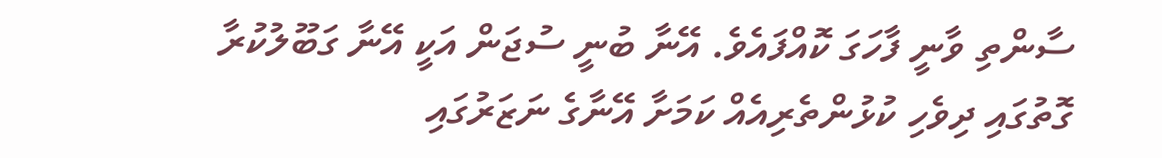ސާންތި ވާނީ ފާހަގަ ކޮއްފައެވެ. އޭނާ ބުނީ ސުޖަން އަކީ އޭނާ ގަބޫލުކުރާ ގޮތުގައި ދިވެހި ކުޅުންތެރިއެއް ކަމަށާ އޭނާގެ ނަޒަރުގައި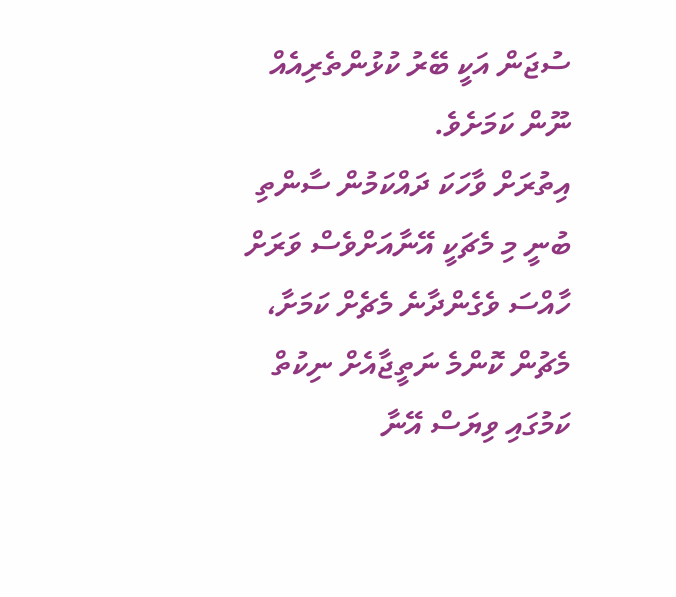ސުޖަން އަކީ ބޭރު ކުޅުންތެރިއެއް ނޫން ކަމަށެވެ.
އިތުރަށް ވާހަކަ ދައްކަމުން ސާންތި ބުނީ މި މެޗަކީ އޭނާއަށްވެސް ވަރަށް ހާއްސަ ވެގެންދާނެ މެޗެށް ކަމަށާ، މެޗުން ކޮންމެ ނަތީޖާއެށް ނިކުތް ކަމުގައި ވިޔަސް އޭނާ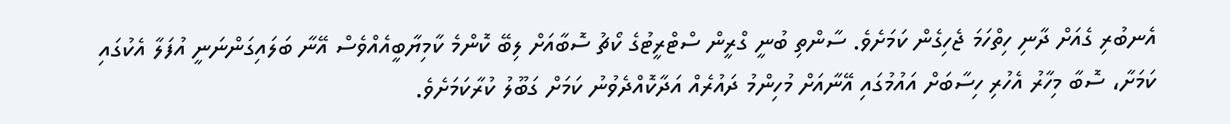އެނބުރި ގެއަށް ދާނި ހިތްހަމަ ޖެހިގެން ކަމަށެވެ. ސާންތި ބުނީ ގްރީން ސްޓްރީޓުގެ ކޯޗު ސޮބާއަށް ލިބޭ ކޮންމެ ކާމިޔާބީއެއްވެސް އޭނާ ބަލައިގަންނަނީ އުފަލާ އެކުގައި ކަމަށާ، ސޮބާ މިހާރު އެހުރި ހިސާބަށް އައުމުގައި އޭނާއަށް މުހިންމު ދައުރެއް އަދާކޮއްދެވުނު ކަމަށް ގަބޫލު ކުރާކަމަށެވެ.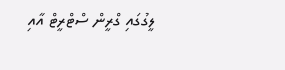ލީގުގައި ގްރީން ސްޓްރީޓް އާއި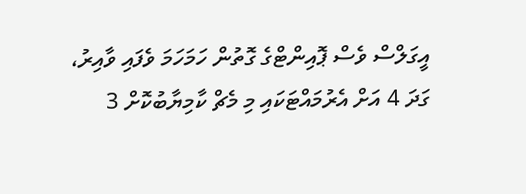އީގަލްސް ވެސް ޕޮއިންޓްގެ ގޮތުން ހަމަހަމަ ވެފައި ވާއިރު، ގަދަ 4 އަށް އެރުމައްޓަކައި މި މެޗް ކާމިޔާބުކޮށް 3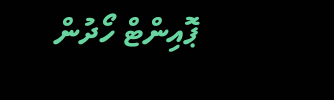ޕޮއިންޓް ހޯދުން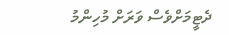ދެޓީމަށްވެސް ވަރަށް މުހިންމު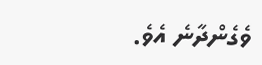ވެގެންދާނެ އެވެ.